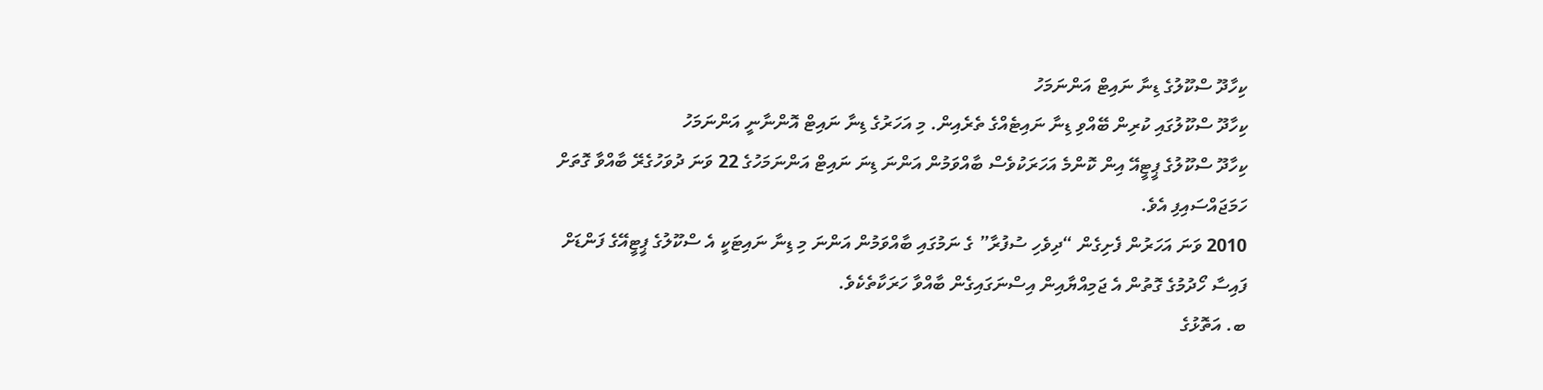ކިހާދޫ ސްކޫލުގެ ޑިނާ ނައިޓް އަންނަމަހު
ކިހާދޫ ސްކޫލުގައި ކުރިން ބޭއްވި ޑިނާ ނައިޓެއްގެ ތެރެއިން. މި އަހަރުގެ ޑިނާ ނައިޓް އޮންނާނީ އަންނަމަހު
ކިހާދޫ ސްކޫލުގެ ޕީޓީއޭ އިން ކޮންމެ އަހަރަކުވެސް ބާއްވަމުން އަންނަ ޑިނަ ނައިޓް އަންނަމަހުގެ 22 ވަނަ ދުވަހުގެރޭ ބާއްވާ ގޮތަށް ހަމަޖައްސައިފި އެވެ.
2010 ވަނަ އަހަރުން ފެށިގެން “ދިވެހި ސުފުރާ” ގެ ނަމުގައި ބާއްވަމުން އަންނަ މި ޑިނާ ނައިޓަކީ އެ ސްކޫލުގެ ޕީޓީއޭގެ ފަންޑަށް ފައިސާ ހޯދުމުގެ ގޮތުން އެ ޖަމިއްޔާއިން އިސްނަގައިގެން ބާއްވާ ހަރަކާތެކެވެ.
ބ. އަތޮޅުގެ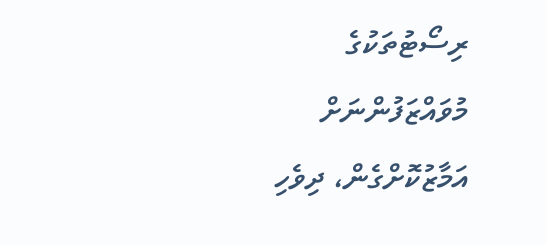ރިސޯޓުތަކުގެ މުވައްޒަފުންނަށް އަމާޒުކޮށްގެން، ދިވެހި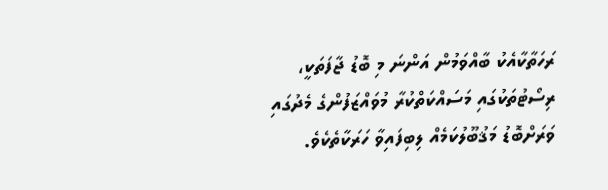ރަހަތާކާއެކު ބާއްވަމުން އަންނަ މި ބޮޑު ޖާފަތަކީ، ރިސޯޓުތަކުގައި މަސައްކަތްކުރާ މުވައްޒަފުންގެ މެދުގައި ވަރަށްބޮޑު މަޤުބޫލުކަމެއް ލިބިފައިވާ ހަރަކާތެކެވެ.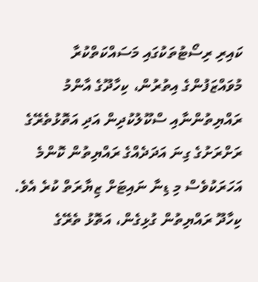ކައިރި ރިސޯޓުތަކުގައި މަސައްކަތްކުރާ މުވައްޒަފުންގެ އިތުރުން، ކިހާދޫގެ އާންމު ރައްޔިތުންނާއި ސްކޫލުކުދިން އަދި އަތޮޅުތެރޭގެ ރަށްރަށުގެ ގިނަ އަދަދެއްގެ ރައްޔިތުން ކޮންމެ އަހަރަކުވެސް މި ޑިނާ ނައިޓަށް ޒިޔާރަތް ކުރެ އެވެ.
ކިހާދޫ ރައްޔިތުން ގުޅިގެން، އަތޮޅު ތެރޭގެ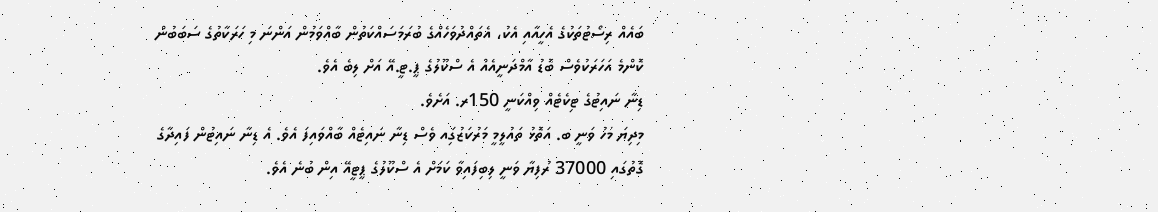ބައެއް ރިސޯޓުތަކުގެ އެހީއާއި އެކު، އެތައްދުވަހެއްގެ ބުރަމަސައްކަތުން ބާއްވަމުން އަންނަ މި ހަރަކާތުގެ ސަބަބުން ކޮންމެ އަހަރަކުވެސް ބޮޑު އާމްދަނީއެއް އެ ސްކޫލުގެ ޕީ.ޓީ.އޭ އަށް ލިބެ އެވެ.
ޑިނާ ނައިޓުގެ ޓިކެޓެއް ވިއްކަނީ 150ރ. އަށެވެ.
މިދިޔަ މަހު ވަނީ ބ. އަތޮޅު ތައުލީމީ މަރުކަޒުގަިއ ވެސް ޑިނާ ނައިޓެއް ބާއްވައިފަ އެވެ. އެ ޑިނާ ނައިޓުން ފައިދާގެ ގޮތުގައި 37000 ރުފިޔާ ވަނީ ލިބިފައިވާ ކަމަށް އެ ސްކޫލުގެ ޕީޓީއޭ އިން ބުނެ އެވެ.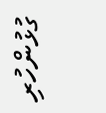ގުޅުންހުރި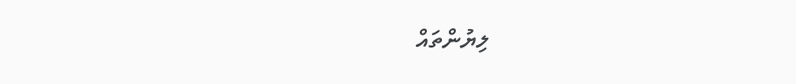ލިޔުންތައް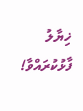ޚިޔާލު ފާޅުކުރައްވާ!